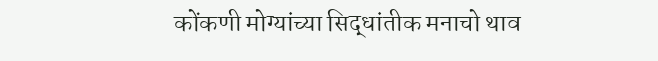कोंकणी मोग्यांच्या सिद्धांतीक मनाचो थाव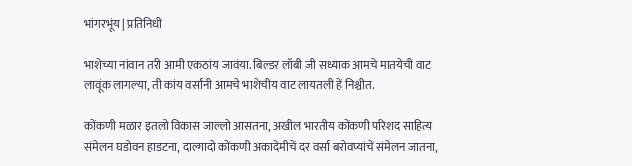भांगरभूंय | प्रतिनिधी

भाशेच्या नांवान तरी आमी एकठांय जावंया. बिल्डर लॉबी जी सध्याक आमचे मातयेची वाट लावूंक लागल्या, ती कांय वर्सांनी आमचे भाशेचीय वाट लायतली हें निश्चीत.

कोंकणी मळार इतलो विकास जाल्लो आसतना, अखील भारतीय कोंकणी परिशद साहित्य संमेलन घडोवन हाडटना, दाल्गादो कोंकणी अकादेमीचें दर वर्सा बरोवप्यांचें संमेलन जातना,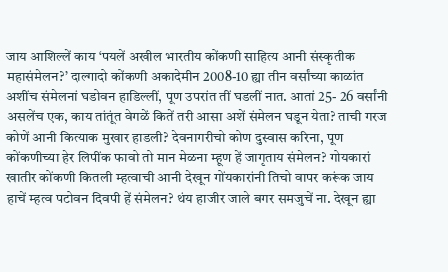जाय आशिल्लें काय ‘पयलें अखील भारतीय कोंकणी साहित्य आनी संस्कृतीक महासंमेलन?’ दाल्गादो कोंकणी अकादेमीन 2008-10 ह्या तीन वर्सांच्या काळांत अशींच संमेलनां घडोवन हाडिल्लीं, पूण उपरांत तीं घडलीं नात. आतां 25- 26 वर्सांनी असलेंच एक, काय तांतूंत वेगळें कितें तरी आसा अशें संमेलन घडून येता? ताची गरज कोणें आनी कित्याक मुखार हाडली? देवनागरीचो कोण दुस्वास करिना, पूण कोंकणीच्या हेर लिपींक फावो तो मान मेळना म्हूण हें जागृताय संमेलन? गोयकारां खातीर कोंकणी कितली म्हत्वाची आनी देखून गोंयकारांनी तिचो वापर करूंक जाय हाचें म्हत्व पटोवन दिवपी हें संमेलन? थंय हाजीर जाले बगर समजुचें ना. देखून ह्या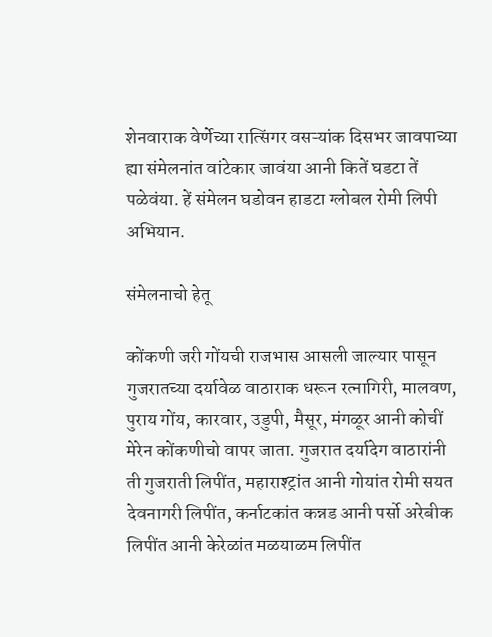शेनवाराक वेर्णेच्या रात्सिंगर वसऱ्यांक दिसभर जावपाच्या ह्या संमेलनांत वांटेकार जावंया आनी कितें घडटा तें पळेवंया. हें संमेलन घडोवन हाडटा ग्लोबल रोमी लिपी अभियान.

संमेलनाचो हेतू

कोंकणी जरी गोंयची राजभास आसली जाल्यार पासून गुजरातच्या दर्यावेळ वाठाराक धरून रत्नागिरी, मालवण, पुराय गोंय, कारवार, उडुपी, मैसूर, मंगळूर आनी कोचीं मेरेन कोंकणीचो वापर जाता. गुजरात दर्यादेग वाठारांनी ती गुजराती लिपींत, महाराश्ट्रांत आनी गोयांत रोमी सयत देवनागरी लिपींत, कर्नाटकांत कन्नड आनी पर्सो अरेबीक लिपींत आनी केरेळांत मळयाळम लिपींत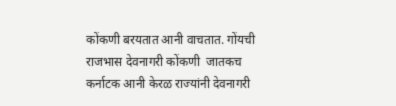कोंकणी बरयतात आनी वाचतात. गोंयची राजभास देवनागरी कोंकणी  जातकच कर्नाटक आनी केरळ राज्यांनी देवनागरी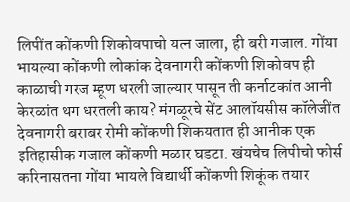लिपींत कोंकणी शिकोवपाचो यत्न जाला, ही बरी गजाल. गोंया भायल्या कोंकणी लोकांक देवनागरी कोंकणी शिकोवप ही काळाची गरज म्हूण धरली जाल्यार पासून ती कर्नाटकांत आनी केरळांत थग धरतली काय? मंगळूरचे सेंट आलॉयसीस कॉलेजींत देवनागरी बराबर रोमी कोंकणी शिकयतात ही आनीक एक इतिहासीक गजाल कोंकणी मळार घडटा. खंयचेच लिपीचो फोर्स करिनासतना गोंया भायले विद्यार्थी कोंकणी शिकूंक तयार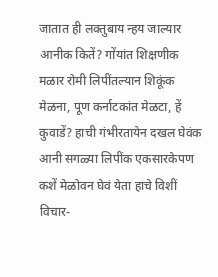जातात ही लक्तुबाय न्हय जाल्यार आनीक कितें? गोंयांत शिक्षणीक मळार रोमी लिपींतल्यान शिकूंक मेळना, पूण कर्नाटकांत मेळटा, हें कुवाडें? हाची गंभीरतायेन दखल घेवंक आनी सगळ्या लिपींक एकसारकेपण कशें मेळोवन घेवं येता हाचे विशीं विचार-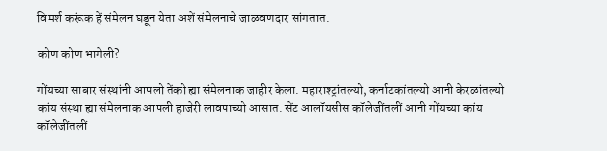विमर्श करूंक हें संमेलन घडून येता अशें संमेलनाचे जाळवणदार सांगतात.

कोण कोण भागेली?

गोंयच्या साबार संस्थांनी आपलो तेंको ह्या संमेलनाक जाहीर केला. महाराश्ट्रांतल्यो, कर्नाटकांतल्यो आनी केरळांतल्यो कांय संस्था ह्या संमेलनाक आपली हाजेरी लावपाच्यो आसात. सेंट आलॉयसीस कॉलेजींतलीं आनी गोंयच्या कांय कॉलेजींतलीं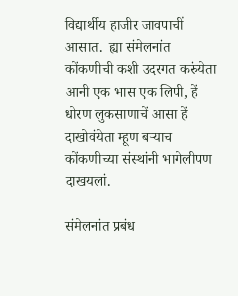विद्यार्थीय हाजीर जावपाचीं आसात.  ह्या संमेलनांत कोंकणीची कशी उदरगत करुंयेता आनी एक भास एक लिपी, हें धोरण लुकसाणाचें आसा हें दाखोवंयेता म्हूण बऱ्याच कोंकणीच्या संस्थांनी भागेलीपण दाखयलां.

संमेलनांत प्रबंध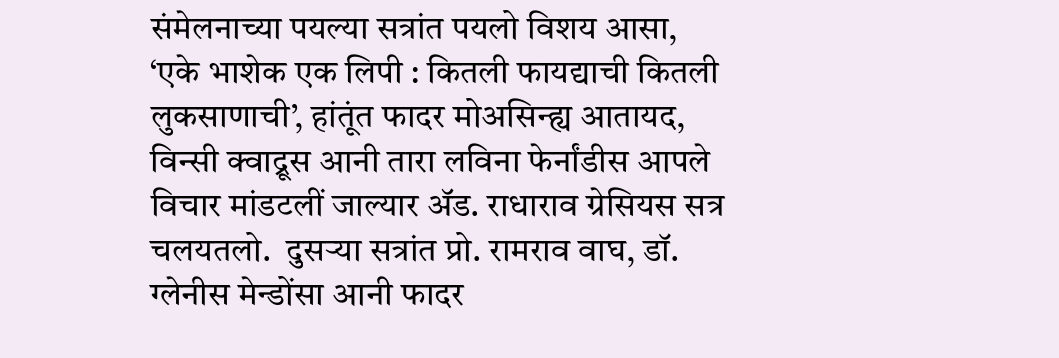संमेलनाच्या पयल्या सत्रांत पयलो विशय आसा, ‘एके भाशेक एक लिपी : कितली फायद्याची कितली लुकसाणाची’, हांतूंत फादर मोअसिन्ह्य आतायद, विन्सी क्वाद्रूस आनी तारा लविना फेर्नांडीस आपले विचार मांडटलीं जाल्यार ॲड. राधाराव ग्रेसियस सत्र चलयतलो.  दुसऱ्या सत्रांत प्रो. रामराव वाघ, डॉ. ग्लेनीस मेन्डोंसा आनी फादर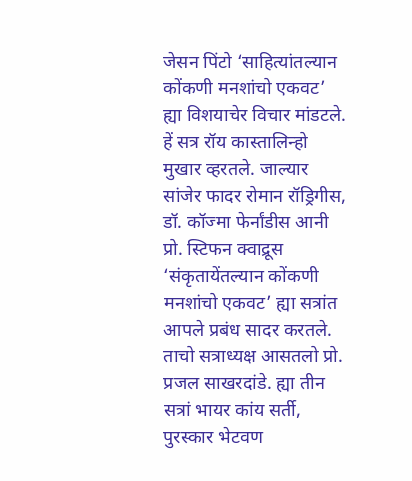जेसन पिंटो ‘साहित्यांतल्यान कोंकणी मनशांचो एकवट’ ह्या विशयाचेर विचार मांडटले. हें सत्र रॉय कास्तालिन्हो मुखार व्हरतले. जाल्यार सांजेर फादर रोमान रॉड्रिगीस, डॉ. कॉज्मा फेर्नांडीस आनी प्रो. स्टिफन क्वाद्रूस ‘संकृतायेंतल्यान कोंकणी मनशांचो एकवट’ ह्या सत्रांत आपले प्रबंध सादर करतले. ताचो सत्राध्यक्ष आसतलो प्रो. प्रजल साखरदांडे. ह्या तीन सत्रां भायर कांय सर्ती, पुरस्कार भेटवण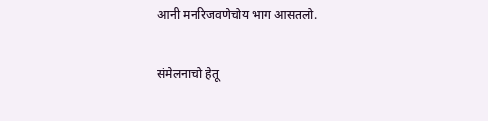आनी मनरिजवणेचोय भाग आसतलो.

संमेलनाचो हेतू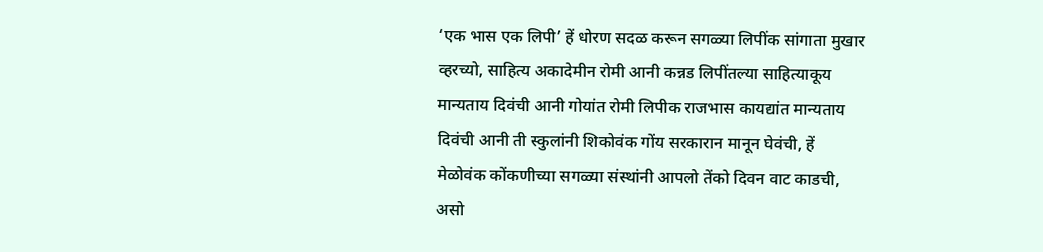‘एक भास एक लिपी’ हें धोरण सदळ करून सगळ्या लिपींक सांगाता मुखार व्हरच्यो, साहित्य अकादेमीन रोमी आनी कन्नड लिपींतल्या साहित्याकूय मान्यताय दिवंची आनी गोयांत रोमी लिपीक राजभास कायद्यांत मान्यताय दिवंची आनी ती स्कुलांनी शिकोवंक गोंय सरकारान मानून घेवंची, हें मेळोवंक कोंकणीच्या सगळ्या संस्थांनी आपलो तेंको दिवन वाट काडची, असो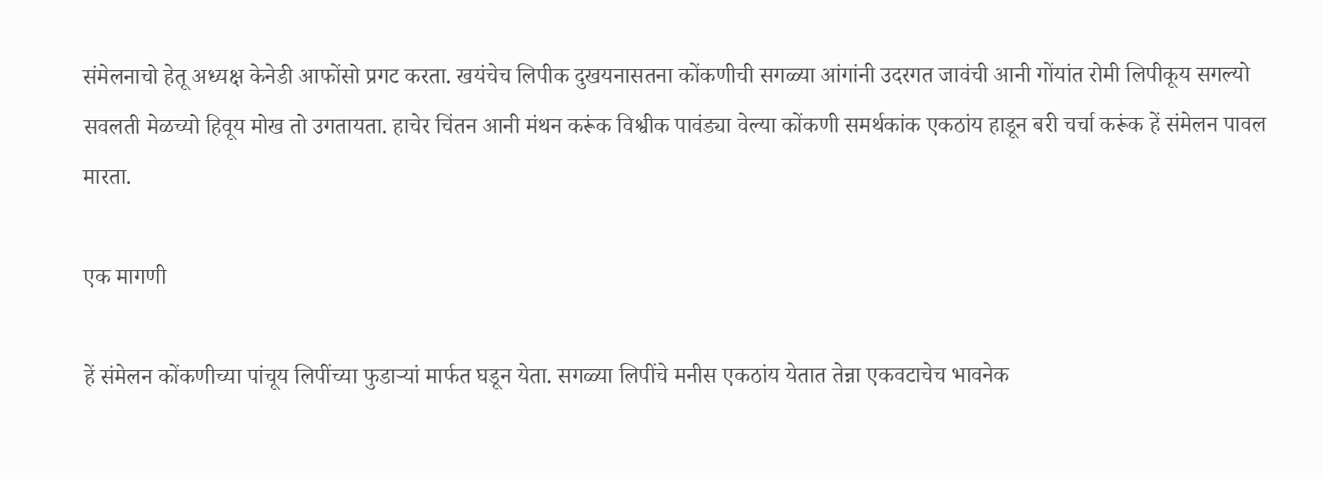संमेलनाचो हेतू अध्यक्ष केनेडी आफोंसो प्रगट करता. खयंचेच लिपीक दुखयनासतना कोंकणीची सगळ्या आंगांनी उदरगत जावंची आनी गोंयांत रोमी लिपीकूय सगल्यो सवलती मेळच्यो हिवूय मोख तो उगतायता. हाचेर चिंतन आनी मंथन करूंक विश्वीक पावंड्या वेल्या कोंकणी समर्थकांक एकठांय हाडून बरी चर्चा करूंक हें संमेलन पावल मारता.

एक मागणी

हें संमेलन कोंकणीच्या पांचूय लिपींच्या फुडाऱ्यां मार्फत घडून येता. सगळ्या लिपींचे मनीस एकठांय येतात तेन्ना एकवटाचेच भावनेक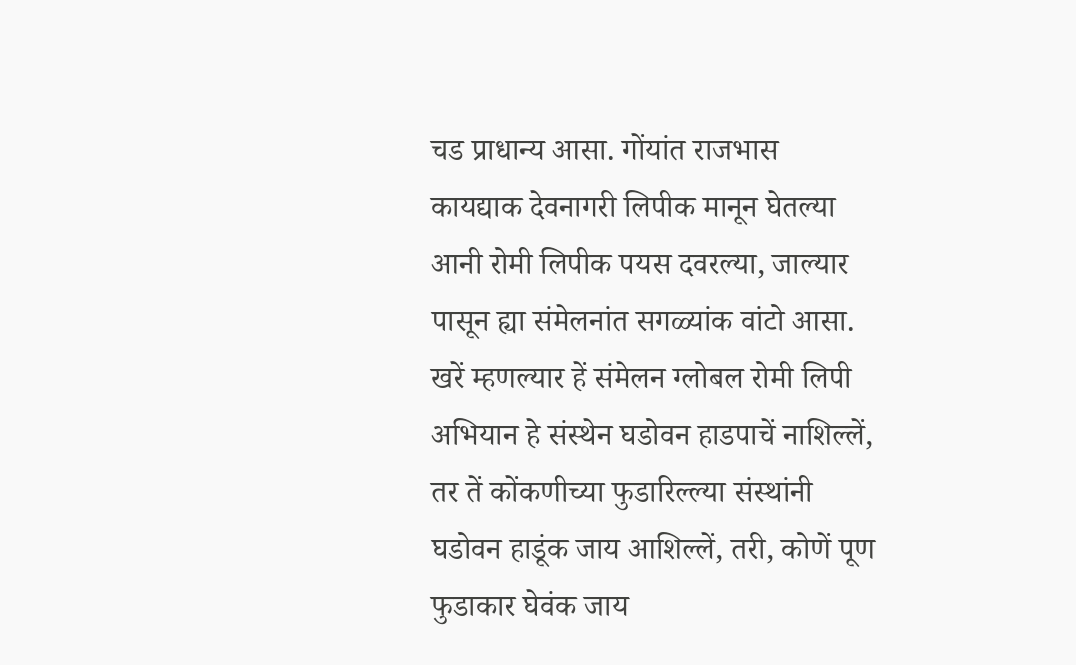चड प्राधान्य आसा. गोंयांत राजभास कायद्याक देवनागरी लिपीक मानून घेतल्या आनी रोमी लिपीक पयस दवरल्या, जाल्यार पासून ह्या संमेलनांत सगळ्यांक वांटो आसा. खरें म्हणल्यार हें संमेलन ग्लोबल रोमी लिपी अभियान हे संस्थेन घडोवन हाडपाचें नाशिल्लें, तर तें कोंकणीच्या फुडारिल्ल्या संस्थांनी घडोवन हाडूंक जाय आशिल्लें, तरी, कोणें पूण फुडाकार घेवंक जाय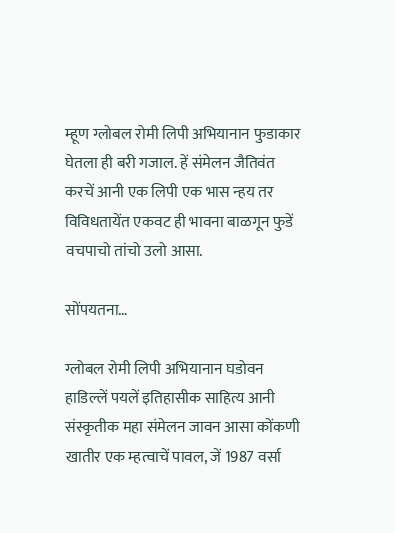म्हूण ग्लोबल रोमी लिपी अभियानान फुडाकार घेतला ही बरी गजाल. हें संमेलन जैतिवंत करचें आनी एक लिपी एक भास न्हय तर विविधतायेंत एकवट ही भावना बाळगून फुडें वचपाचो तांचो उलो आसा.

सोंपयतना…

ग्लोबल रोमी लिपी अभियानान घडोवन हाडिल्लें पयलें इतिहासीक साहित्य आनी संस्कृतीक महा संमेलन जावन आसा कोंकणी खातीर एक म्हत्वाचें पावल, जें 1987 वर्सा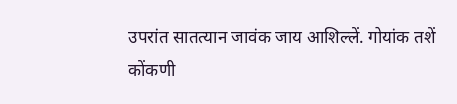उपरांत सातत्यान जावंक जाय आशिल्लें. गोयांक तशें कोंकणी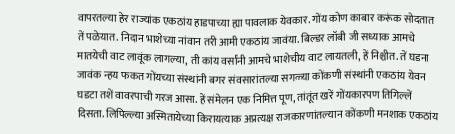वापरतल्या हेर राज्यांक एकठांय हाडपाच्या ह्या पावलाक येवकार. गोंय कोण काबार करूंक सोदतात तें पळेयात. निदान भाशेच्या नांवान तरी आमी एकठांय जावंया. बिल्डर लॉबी जी सध्याक आमचे मातयेची वाट लावूंक लागल्या, ती कांय वर्सांनी आमचे भाशेचीय वाट लायतली, हें निश्चीत. तें घडना जावंक न्हय फकत गोंयच्या संस्थांनी बगर संवसारांतल्या सगळ्या कोंकणी संस्थांनी एकठांय येवन घडटा तशें वावरपाची गरज आसा. हें संमेलन एक निमित्त पूण, तांतूंत खरें गोंयकारपण तिगिल्लें दिसता. लिपिल्ल्या अस्मितायेच्या किरायत्याक अप्रत्यक्ष राजकारणांतल्यान कोंकणी मनशाक एकठांय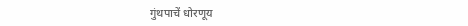गुंथपाचें धोरणूय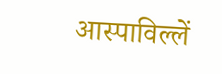आस्पाविल्लें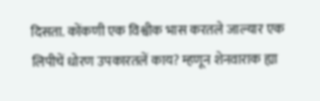दिसता. कोंकणी एक विश्वीक भास करतले जाल्यार एक लिपीचें धोरण उपकारतलें काय? म्हणून शेनवाराक ह्या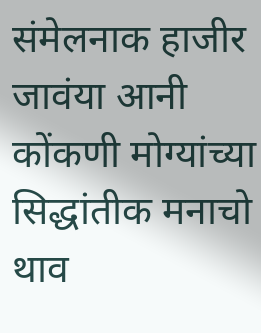संमेलनाक हाजीर जावंया आनी कोंकणी मोग्यांच्या सिद्धांतीक मनाचो थाव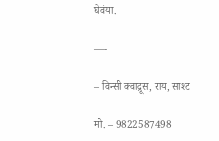घेवंया.

—-

– विन्सी क्वाद्रूस, राय, साश्ट

मो. – 9822587498